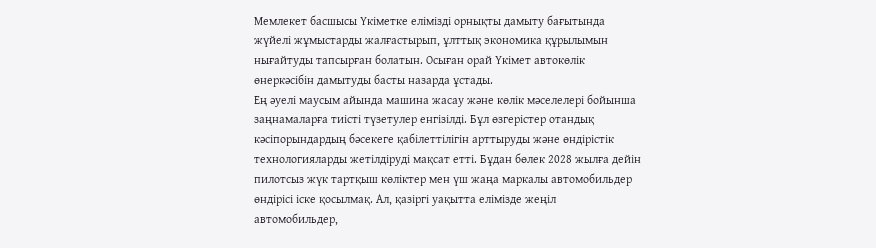Мемлекет басшысы Үкіметке елімізді орнықты дамыту бағытында жүйелі жұмыстарды жалғастырып, ұлттық экономика құрылымын нығайтуды тапсырған болатын. Осыған орай Үкімет автокөлік өнеркәсібін дамытуды басты назарда ұстады.
Ең әуелі маусым айында машина жасау және көлік мәселелері бойынша заңнамаларға тиісті түзетулер енгізілді. Бұл өзгерістер отандық кәсіпорындардың бәсекеге қабілеттілігін арттыруды және өндірістік технологияларды жетілдіруді мақсат етті. Бұдан бөлек 2028 жылға дейін пилотсыз жүк тартқыш көліктер мен үш жаңа маркалы автомобильдер өндірісі іске қосылмақ. Ал, қазіргі уақытта елімізде жеңіл автомобильдер,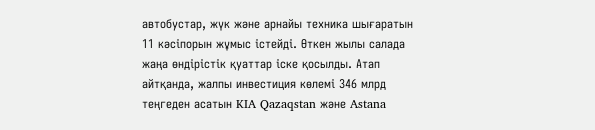автобустар, жүк және арнайы техника шығаратын 11 кәсіпорын жұмыс істейді. Өткен жылы салада жаңа өндірістік қуаттар іске қосылды. Атап айтқанда, жалпы инвестиция көлемі 346 млрд теңгеден асатын KIA Qazaqstan және Astana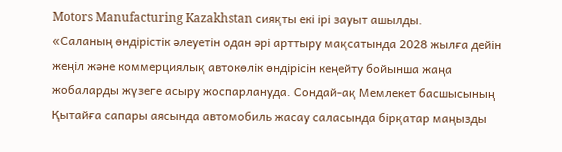Motors Manufacturing Kazakhstan сияқты екі ірі зауыт ашылды.
«Саланың өндірістік әлеуетін одан әрі арттыру мақсатында 2028 жылға дейін жеңіл және коммерциялық автокөлік өндірісін кеңейту бойынша жаңа жобаларды жүзеге асыру жоспарлануда. Сондай-ақ Мемлекет басшысының Қытайға сапары аясында автомобиль жасау саласында бірқатар маңызды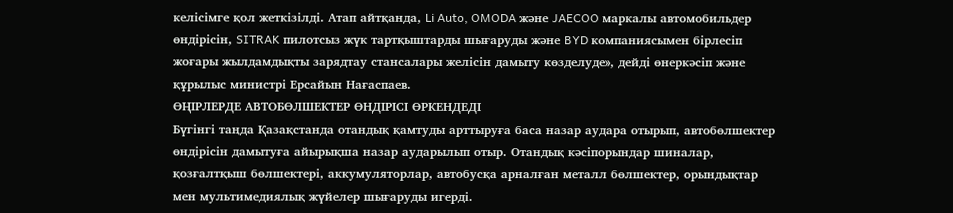келісімге қол жеткізілді. Атап айтқанда, Li Auto, OMODA және JAECOO маркалы автомобильдер өндірісін, SITRAK пилотсыз жүк тартқыштарды шығаруды және BYD компаниясымен бірлесіп жоғары жылдамдықты зарядтау стансалары желісін дамыту көзделуде», дейді өнеркәсіп және құрылыс министрі Ерсайын Нағаспаев.
ӨҢІРЛЕРДЕ АВТОБӨЛШЕКТЕР ӨНДІРІСІ ӨРКЕНДЕДІ
Бүгінгі таңда Қазақстанда отандық қамтуды арттыруға баса назар аудара отырып, автобөлшектер өндірісін дамытуға айырықша назар аударылып отыр. Отандық кәсіпорындар шиналар, қозғалтқыш бөлшектері, аккумуляторлар, автобусқа арналған металл бөлшектер, орындықтар мен мультимедиялық жүйелер шығаруды игерді.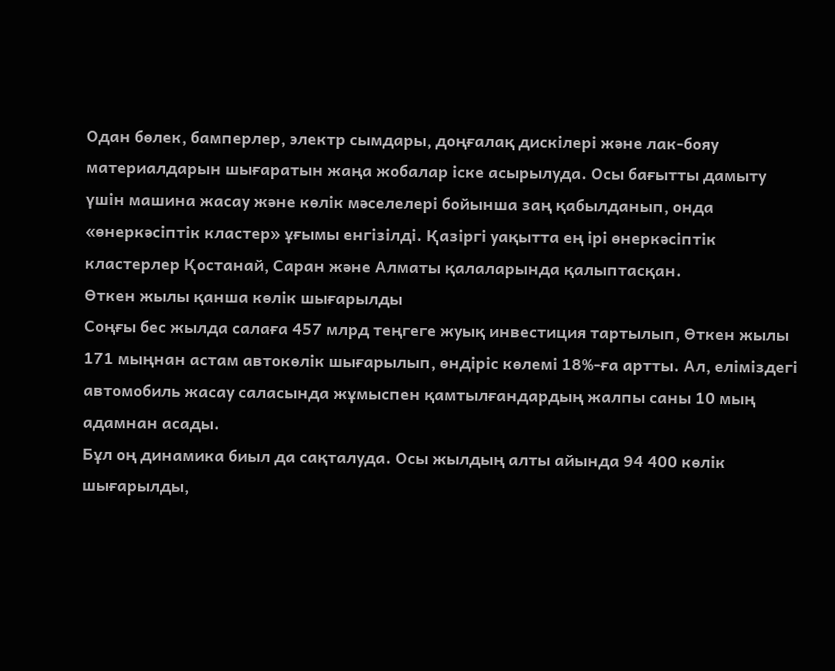Одан бөлек, бамперлер, электр сымдары, доңғалақ дискілері және лак-бояу материалдарын шығаратын жаңа жобалар іске асырылуда. Осы бағытты дамыту үшін машина жасау және көлік мәселелері бойынша заң қабылданып, онда «өнеркәсіптік кластер» ұғымы енгізілді. Қазіргі уақытта ең ірі өнеркәсіптік кластерлер Қостанай, Саран және Алматы қалаларында қалыптасқан.
Өткен жылы қанша көлік шығарылды
Соңғы бес жылда салаға 457 млрд теңгеге жуық инвестиция тартылып, Өткен жылы 171 мыңнан астам автокөлік шығарылып, өндіріс көлемі 18%-ға артты. Ал, еліміздегі автомобиль жасау саласында жұмыспен қамтылғандардың жалпы саны 10 мың адамнан асады.
Бұл оң динамика биыл да сақталуда. Осы жылдың алты айында 94 400 көлік шығарылды,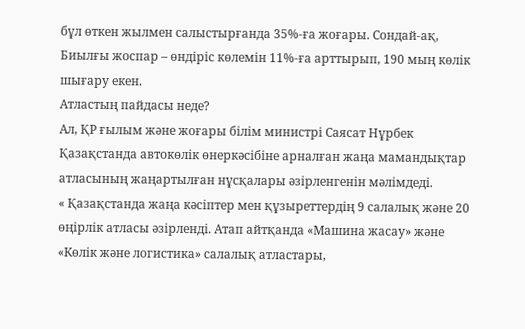бұл өткен жылмен салыстырғанда 35%-ға жоғары. Сондай-ақ, Биылғы жоспар – өндіріс көлемін 11%-ға арттырып, 190 мың көлік шығару екен.
Атластың пайдасы неде?
Ал, ҚР ғылым және жоғары білім министрі Саясат Нұрбек Қазақстанда автокөлік өнеркәсібіне арналған жаңа мамандықтар атласының жаңартылған нұсқалары әзірленгенін мәлімдеді.
« Қазақстанда жаңа кәсіптер мен құзыреттердің 9 салалық және 20 өңірлік атласы әзірленді. Атап айтқанда «Машина жасау» және «Көлік және логистика» салалық атластары,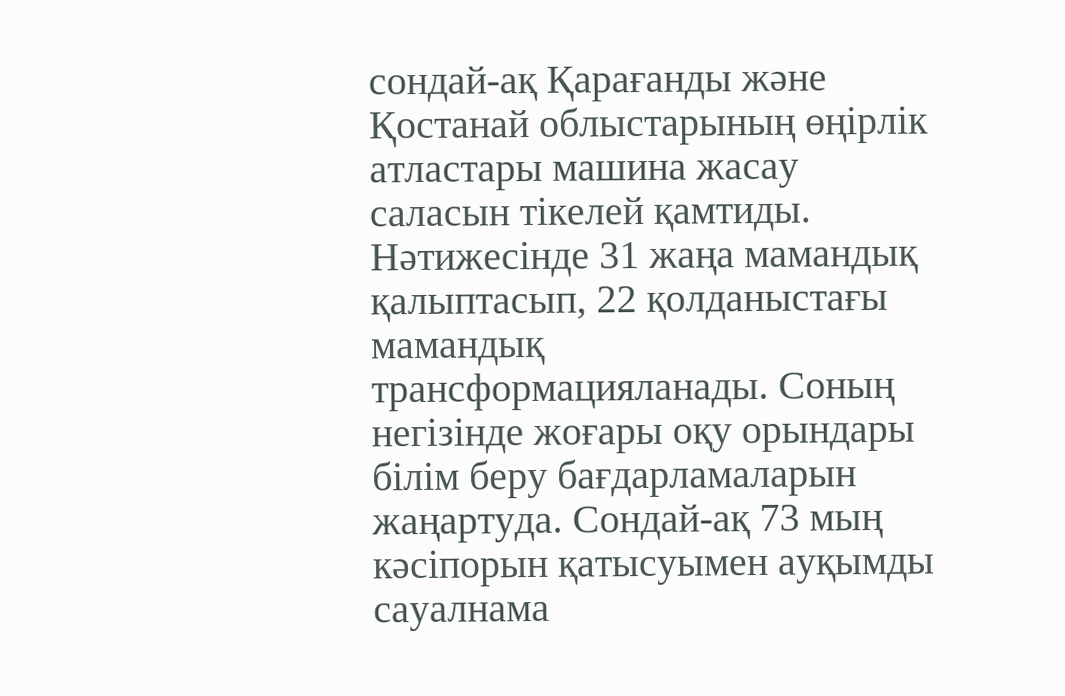сондай-ақ Қарағанды және Қостанай облыстарының өңірлік атластары машина жасау саласын тікелей қамтиды. Нәтижесінде 31 жаңа мамандық қалыптасып, 22 қолданыстағы мамандық трансформацияланады. Соның негізінде жоғары оқу орындары білім беру бағдарламаларын жаңартуда. Сондай-ақ 73 мың кәсіпорын қатысуымен ауқымды сауалнама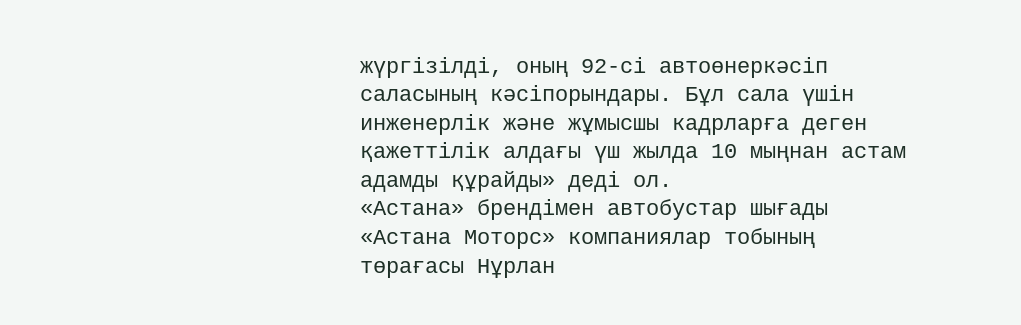жүргізілді, оның 92-сі автоөнеркәсіп саласының кәсіпорындары. Бұл сала үшін инженерлік және жұмысшы кадрларға деген қажеттілік алдағы үш жылда 10 мыңнан астам адамды құрайды» деді ол.
«Астана» брендімен автобустар шығады
«Астана Моторс» компаниялар тобының төрағасы Нұрлан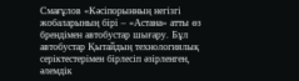Смағұлов «Кәсіпорынның негізгі жобаларының бірі – «Астана» атты өз брендімен автобустар шығару. Бұл автобустар Қытайдың технологиялық серіктестерімен бірлесіп әзірленген, әлемдік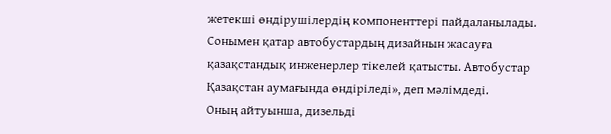жетекші өндірушілердің компоненттері пайдаланылады. Сонымен қатар автобустардың дизайнын жасауға қазақстандық инженерлер тікелей қатысты. Автобустар Қазақстан аумағында өндіріледі», деп мәлімдеді.
Оның айтуынша, дизельді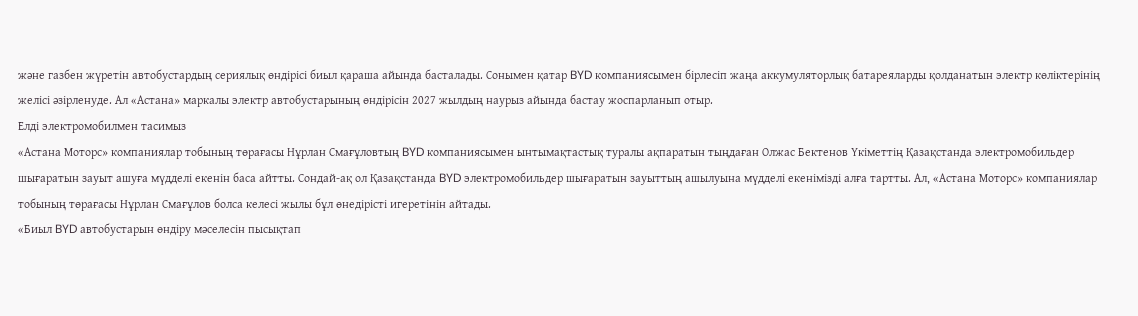және газбен жүретін автобустардың сериялық өндірісі биыл қараша айында басталады. Сонымен қатар BYD компаниясымен бірлесіп жаңа аккумуляторлық батареяларды қолданатын электр көліктерінің желісі әзірленуде. Ал «Астана» маркалы электр автобустарының өндірісін 2027 жылдың наурыз айында бастау жоспарланып отыр.
Елді электромобилмен тасимыз
«Астана Моторс» компаниялар тобының төрағасы Нұрлан Смағұловтың BYD компаниясымен ынтымақтастық туралы ақпаратын тыңдаған Олжас Бектенов Үкіметтің Қазақстанда электромобильдер шығаратын зауыт ашуға мүдделі екенін баса айтты. Сондай-ақ ол Қазақстанда BYD электромобильдер шығаратын зауыттың ашылуына мүдделі екенімізді алға тартты. Ал, «Астана Моторс» компаниялар тобының төрағасы Нұрлан Смағұлов болса келесі жылы бұл өнедірісті игеретінін айтады.
«Биыл BYD автобустарын өндіру мәселесін пысықтап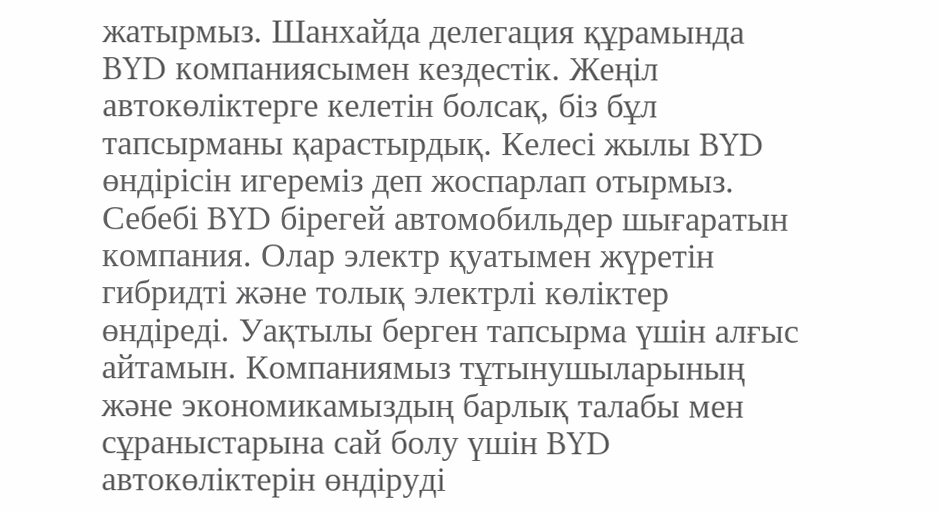жатырмыз. Шанхайда делегация құрамында BYD компаниясымен кездестік. Жеңіл автокөліктерге келетін болсақ, біз бұл тапсырманы қарастырдық. Келесі жылы BYD өндірісін игереміз деп жоспарлап отырмыз. Себебі BYD бірегей автомобильдер шығаратын компания. Олар электр қуатымен жүретін гибридті және толық электрлі көліктер өндіреді. Уақтылы берген тапсырма үшін алғыс айтамын. Компаниямыз тұтынушыларының және экономикамыздың барлық талабы мен сұраныстарына сай болу үшін BYD автокөліктерін өндіруді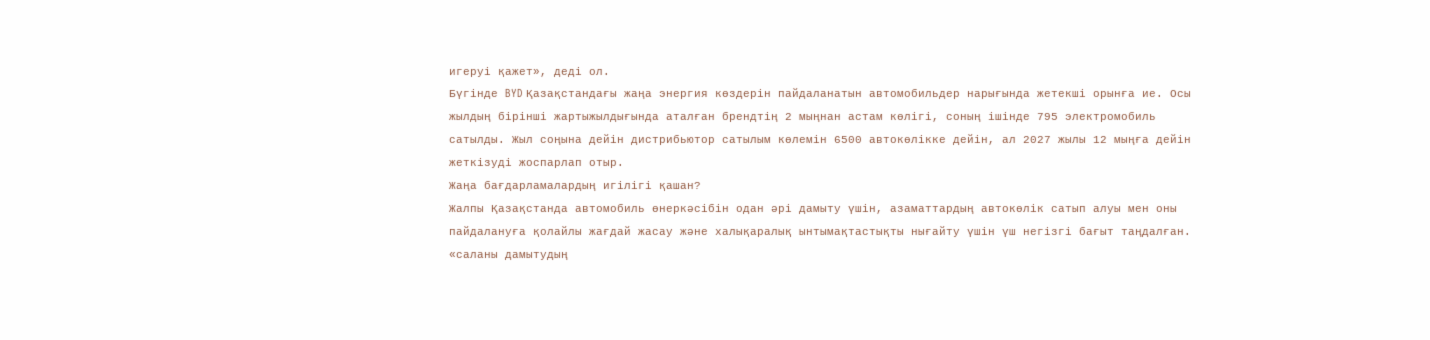игеруі қажет», деді ол.
Бүгінде BYD Қазақстандағы жаңа энергия көздерін пайдаланатын автомобильдер нарығында жетекші орынға ие. Осы жылдың бірінші жартыжылдығында аталған брендтің 2 мыңнан астам көлігі, соның ішінде 795 электромобиль сатылды. Жыл соңына дейін дистрибьютор сатылым көлемін 6500 автокөлікке дейін, ал 2027 жылы 12 мыңға дейін жеткізуді жоспарлап отыр.
Жаңа бағдарламалардың игілігі қашан?
Жалпы Қазақстанда автомобиль өнеркәсібін одан әрі дамыту үшін, азаматтардың автокөлік сатып алуы мен оны пайдалануға қолайлы жағдай жасау және халықаралық ынтымақтастықты нығайту үшін үш негізгі бағыт таңдалған.
«саланы дамытудың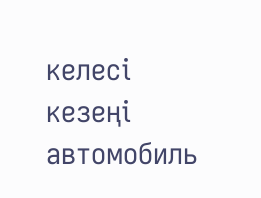келесі кезеңі автомобиль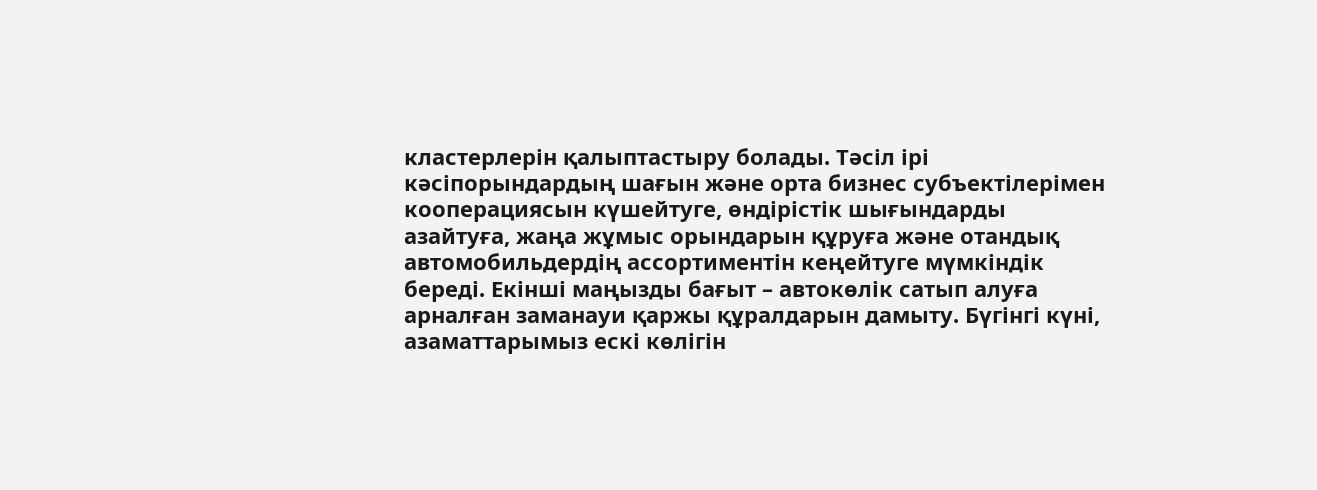кластерлерін қалыптастыру болады. Тәсіл ірі кәсіпорындардың шағын және орта бизнес субъектілерімен кооперациясын күшейтуге, өндірістік шығындарды азайтуға, жаңа жұмыс орындарын құруға және отандық автомобильдердің ассортиментін кеңейтуге мүмкіндік береді. Екінші маңызды бағыт – автокөлік сатып алуға арналған заманауи қаржы құралдарын дамыту. Бүгінгі күні, азаматтарымыз ескі көлігін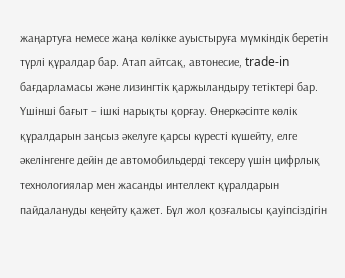жаңартуға немесе жаңа көлікке ауыстыруға мүмкіндік беретін түрлі құралдар бар. Атап айтсақ, автонесие, trade-in бағдарламасы және лизингтік қаржыландыру тетіктері бар. Үшінші бағыт – ішкі нарықты қорғау. Өнеркәсіпте көлік құралдарын заңсыз әкелуге қарсы күресті күшейту, елге әкелінгенге дейін де автомобильдерді тексеру үшін цифрлық технологиялар мен жасанды интеллект құралдарын пайдалануды кеңейту қажет. Бұл жол қозғалысы қауіпсіздігін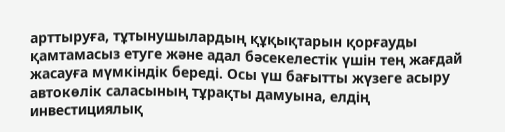арттыруға, тұтынушылардың құқықтарын қорғауды қамтамасыз етуге және адал бәсекелестік үшін тең жағдай жасауға мүмкіндік береді. Осы үш бағытты жүзеге асыру автокөлік саласының тұрақты дамуына, елдің инвестициялық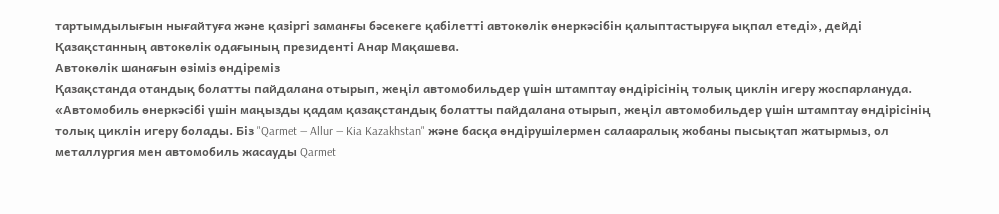тартымдылығын нығайтуға және қазіргі заманғы бәсекеге қабілетті автокөлік өнеркәсібін қалыптастыруға ықпал етеді», дейді Қазақстанның автокөлік одағының президенті Анар Мақашева.
Автокөлік шанағын өзіміз өндіреміз
Қазақстанда отандық болатты пайдалана отырып, жеңіл автомобильдер үшін штамптау өндірісінің толық циклін игеру жоспарлануда.
«Автомобиль өнеркәсібі үшін маңызды қадам қазақстандық болатты пайдалана отырып, жеңіл автомобильдер үшін штамптау өндірісінің толық циклін игеру болады. Біз "Qarmet — Allur — Kia Kazakhstan" және басқа өндірушілермен салааралық жобаны пысықтап жатырмыз, ол металлургия мен автомобиль жасауды Qarmet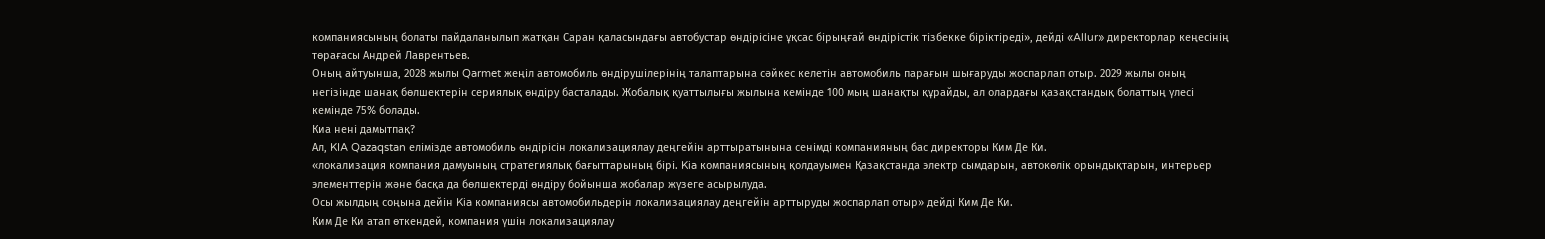компаниясының болаты пайдаланылып жатқан Саран қаласындағы автобустар өндірісіне ұқсас бірыңғай өндірістік тізбекке біріктіреді», дейді «Allur» директорлар кеңесінің төрағасы Андрей Лаврентьев.
Оның айтуынша, 2028 жылы Qarmet жеңіл автомобиль өндірушілерінің талаптарына сәйкес келетін автомобиль парағын шығаруды жоспарлап отыр. 2029 жылы оның негізінде шанақ бөлшектерін сериялық өндіру басталады. Жобалық қуаттылығы жылына кемінде 100 мың шанақты құрайды, ал олардағы қазақстандық болаттың үлесі кемінде 75% болады.
Киа нені дамытпақ?
Ал, KIA Qazaqstan елімізде автомобиль өндірісін локализациялау деңгейін арттыратынына сенімді компанияның бас директоры Ким Де Ки.
«локализация компания дамуының стратегиялық бағыттарының бірі. Kia компаниясының қолдауымен Қазақстанда электр сымдарын, автокөлік орындықтарын, интерьер элементтерін және басқа да бөлшектерді өндіру бойынша жобалар жүзеге асырылуда.
Осы жылдың соңына дейін Kia компаниясы автомобильдерін локализациялау деңгейін арттыруды жоспарлап отыр» дейді Ким Де Ки.
Ким Де Ки атап өткендей, компания үшін локализациялау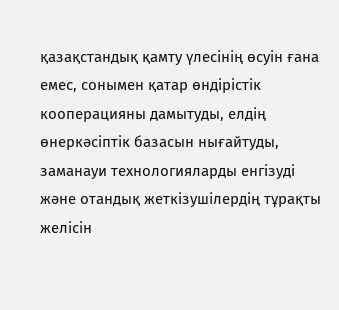қазақстандық қамту үлесінің өсуін ғана емес, сонымен қатар өндірістік кооперацияны дамытуды, елдің өнеркәсіптік базасын нығайтуды, заманауи технологияларды енгізуді және отандық жеткізушілердің тұрақты желісін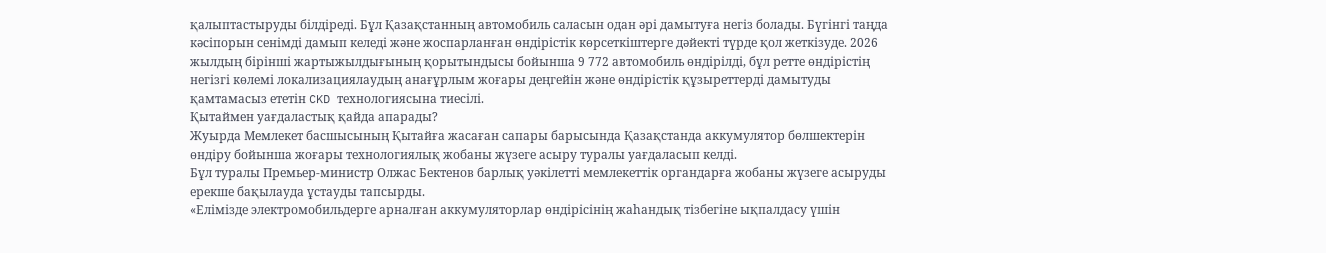қалыптастыруды білдіреді. Бұл Қазақстанның автомобиль саласын одан әрі дамытуға негіз болады. Бүгінгі таңда кәсіпорын сенімді дамып келеді және жоспарланған өндірістік көрсеткіштерге дәйекті түрде қол жеткізуде. 2026 жылдың бірінші жартыжылдығының қорытындысы бойынша 9 772 автомобиль өндірілді, бұл ретте өндірістің негізгі көлемі локализациялаудың анағұрлым жоғары деңгейін және өндірістік құзыреттерді дамытуды қамтамасыз ететін CKD технологиясына тиесілі.
Қытаймен уағдаластық қайда апарады?
Жуырда Мемлекет басшысының Қытайға жасаған сапары барысында Қазақстанда аккумулятор бөлшектерін өндіру бойынша жоғары технологиялық жобаны жүзеге асыру туралы уағдаласып келді.
Бұл туралы Премьер-министр Олжас Бектенов барлық уәкілетті мемлекеттік органдарға жобаны жүзеге асыруды ерекше бақылауда ұстауды тапсырды.
«Елімізде электромобильдерге арналған аккумуляторлар өндірісінің жаһандық тізбегіне ықпалдасу үшін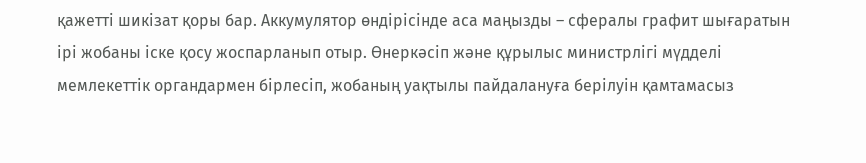қажетті шикізат қоры бар. Аккумулятор өндірісінде аса маңызды – сфералы графит шығаратын ірі жобаны іске қосу жоспарланып отыр. Өнеркәсіп және құрылыс министрлігі мүдделі мемлекеттік органдармен бірлесіп, жобаның уақтылы пайдалануға берілуін қамтамасыз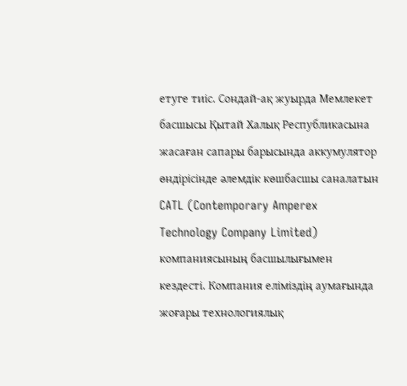етуге тиіс. Сондай-ақ жуырда Мемлекет басшысы Қытай Халық Республикасына жасаған сапары барысында аккумулятор өндірісінде әлемдік көшбасшы саналатын CATL (Contemporary Amperex Technology Company Limited) компаниясының басшылығымен кездесті. Компания еліміздің аумағында жоғары технологиялық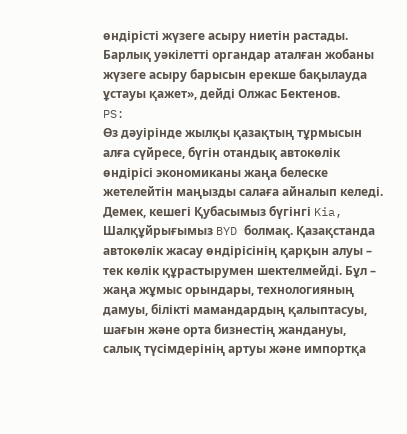өндірісті жүзеге асыру ниетін растады. Барлық уәкілетті органдар аталған жобаны жүзеге асыру барысын ерекше бақылауда ұстауы қажет», дейді Олжас Бектенов.
PS:
Өз дәуірінде жылқы қазақтың тұрмысын алға сүйресе, бүгін отандық автокөлік өндірісі экономиканы жаңа белеске жетелейтін маңызды салаға айналып келеді. Демек, кешегі Қубасымыз бүгінгі Kia, Шалқұйрығымыз BYD болмақ. Қазақстанда автокөлік жасау өндірісінің қарқын алуы – тек көлік құрастырумен шектелмейді. Бұл – жаңа жұмыс орындары, технологияның дамуы, білікті мамандардың қалыптасуы, шағын және орта бизнестің жандануы, салық түсімдерінің артуы және импортқа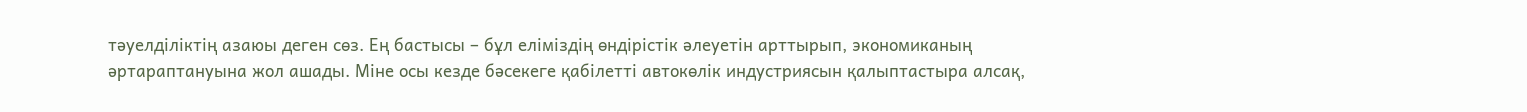тәуелділіктің азаюы деген сөз. Ең бастысы – бұл еліміздің өндірістік әлеуетін арттырып, экономиканың әртараптануына жол ашады. Міне осы кезде бәсекеге қабілетті автокөлік индустриясын қалыптастыра алсақ,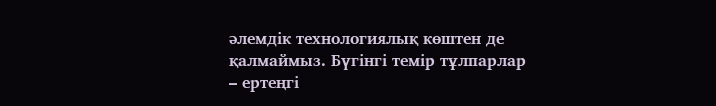әлемдік технологиялық көштен де қалмаймыз. Бүгінгі темір тұлпарлар – ертеңгі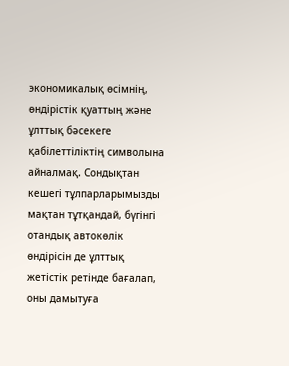экономикалық өсімнің, өндірістік қуаттың және ұлттық бәсекеге қабілеттіліктің символына айналмақ. Сондықтан кешегі тұлпарларымызды мақтан тұтқандай, бүгінгі отандық автокөлік өндірісін де ұлттық жетістік ретінде бағалап, оны дамытуға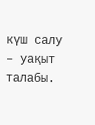күш салу – уақыт талабы.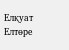Елқуат Елтөре